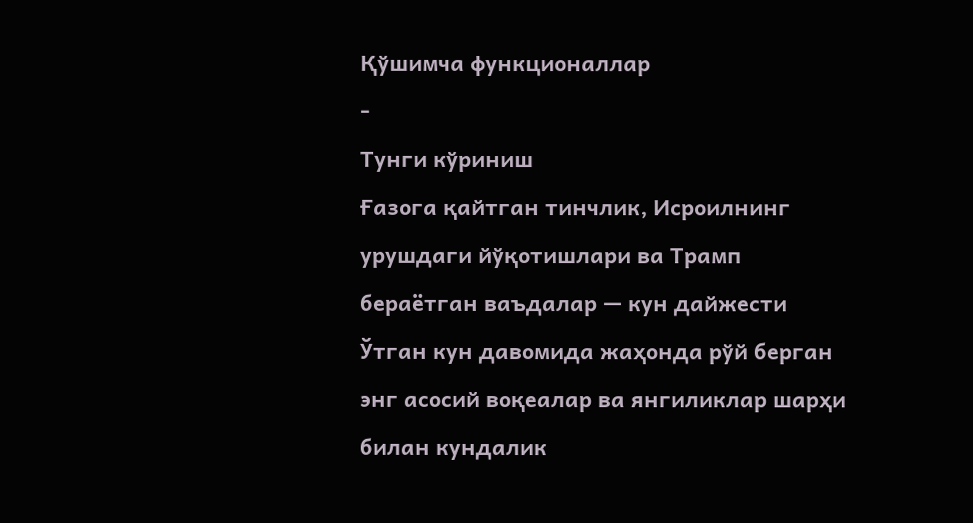Қўшимча функционаллар
-
Тунги кўриниш
Ғазога қайтган тинчлик, Исроилнинг урушдаги йўқотишлари ва Трамп бераётган ваъдалар — кун дайжести
Ўтган кун давомида жаҳонда рўй берган энг асосий воқеалар ва янгиликлар шарҳи билан кундалик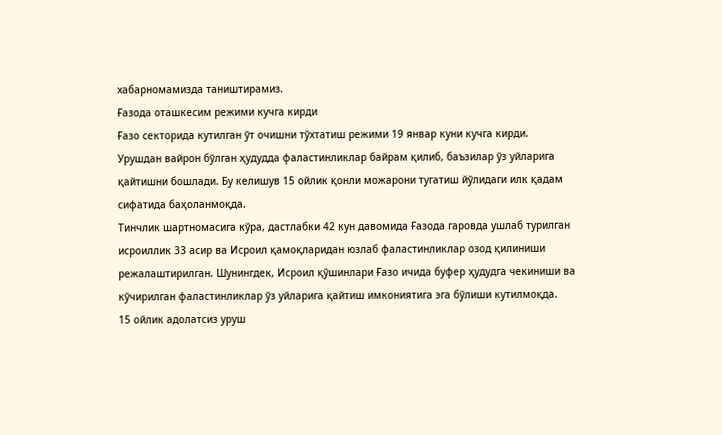хабарномамизда таништирамиз.
Ғазода оташкесим режими кучга кирди
Ғазо секторида кутилган ўт очишни тўхтатиш режими 19 январ куни кучга кирди.
Урушдан вайрон бўлган ҳудудда фаластинликлар байрам қилиб, баъзилар ўз уйларига қайтишни бошлади. Бу келишув 15 ойлик қонли можарони тугатиш йўлидаги илк қадам сифатида баҳоланмоқда.
Тинчлик шартномасига кўра, дастлабки 42 кун давомида Ғазода гаровда ушлаб турилган исроиллик 33 асир ва Исроил қамоқларидан юзлаб фаластинликлар озод қилиниши режалаштирилган. Шунингдек, Исроил қўшинлари Ғазо ичида буфер ҳудудга чекиниши ва кўчирилган фаластинликлар ўз уйларига қайтиш имкониятига эга бўлиши кутилмоқда.
15 ойлик адолатсиз уруш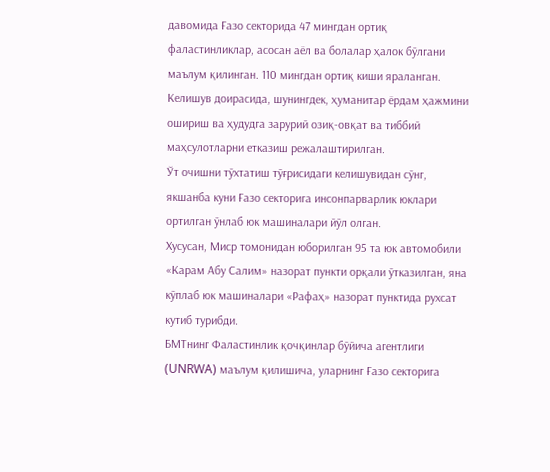давомида Ғазо секторида 47 мингдан ортиқ фаластинликлар, асосан аёл ва болалар ҳалок бўлгани маълум қилинган. 110 мингдан ортиқ киши яраланган.
Келишув доирасида, шунингдек, ҳуманитар ёрдам ҳажмини ошириш ва ҳудудга зарурий озиқ-овқат ва тиббий маҳсулотларни етказиш режалаштирилган.
Ўт очишни тўхтатиш тўғрисидаги келишувидан сўнг, якшанба куни Ғазо секторига инсонпарварлик юклари ортилган ўнлаб юк машиналари йўл олган.
Хусусан, Миср томонидан юборилган 95 та юк автомобили «Карам Абу Салим» назорат пункти орқали ўтказилган, яна кўплаб юк машиналари «Рафаҳ» назорат пунктида рухсат кутиб турибди.
БМТнинг Фаластинлик қочқинлар бўйича агентлиги (UNRWA) маълум қилишича, уларнинг Ғазо секторига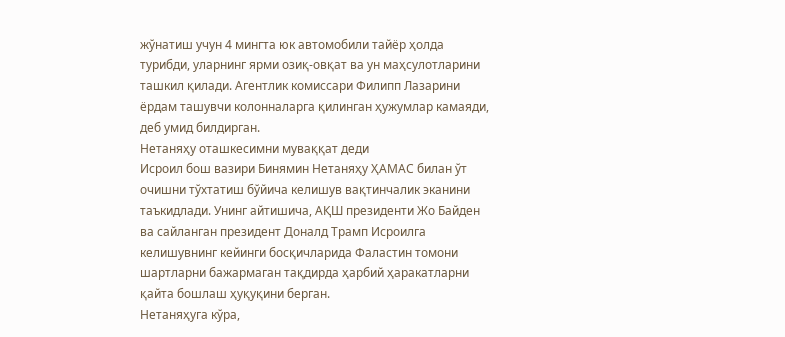жўнатиш учун 4 мингта юк автомобили тайёр ҳолда турибди, уларнинг ярми озиқ-овқат ва ун маҳсулотларини ташкил қилади. Агентлик комиссари Филипп Лазарини ёрдам ташувчи колонналарга қилинган ҳужумлар камаяди, деб умид билдирган.
Нетаняҳу оташкесимни муваққат деди
Исроил бош вазири Бинямин Нетаняҳу ҲАМАС билан ўт очишни тўхтатиш бўйича келишув вақтинчалик эканини таъкидлади. Унинг айтишича, АҚШ президенти Жо Байден ва сайланган президент Доналд Трамп Исроилга келишувнинг кейинги босқичларида Фаластин томони шартларни бажармаган тақдирда ҳарбий ҳаракатларни қайта бошлаш ҳуқуқини берган.
Нетаняҳуга кўра,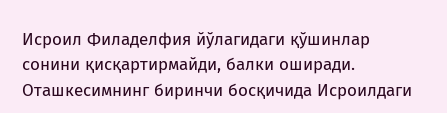Исроил Филаделфия йўлагидаги қўшинлар сонини қисқартирмайди, балки оширади.
Оташкесимнинг биринчи босқичида Исроилдаги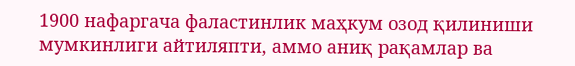1900 нафаргача фаластинлик маҳкум озод қилиниши мумкинлиги айтиляпти, аммо аниқ рақамлар ва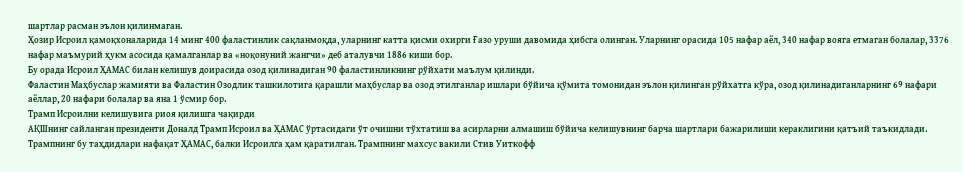шартлар расман эълон қилинмаган.
Ҳозир Исроил қамоқхоналарида 14 минг 400 фаластинлик сақланмоқда, уларнинг катта қисми охирги Ғазо уруши давомида ҳибсга олинган. Уларнинг орасида 105 нафар аёл, 340 нафар вояга етмаган болалар, 3376 нафар маъмурий ҳукм асосида қамалганлар ва «ноқонуний жангчи» деб аталувчи 1886 киши бор.
Бу орада Исроил ҲАМАС билан келишув доирасида озод қилинадиган 90 фаластинликнинг рўйхати маълум қилинди.
Фаластин Маҳбуслар жамияти ва Фаластин Озодлик ташкилотига қарашли маҳбуслар ва озод этилганлар ишлари бўйича қўмита томонидан эълон қилинган рўйхатга кўра, озод қилинадиганларнинг 69 нафари аёллар, 20 нафари болалар ва яна 1 ўсмир бор.
Трамп Исроилни келишувига риоя қилишга чақирди
АҚШнинг сайланган президенти Доналд Трамп Исроил ва ҲАМАС ўртасидаги ўт очишни тўхтатиш ва асирларни алмашиш бўйича келишувнинг барча шартлари бажарилиши кераклигини қатъий таъкидлади.
Трампнинг бу таҳдидлари нафақат ҲАМАС, балки Исроилга ҳам қаратилган. Трампнинг махсус вакили Стив Уиткофф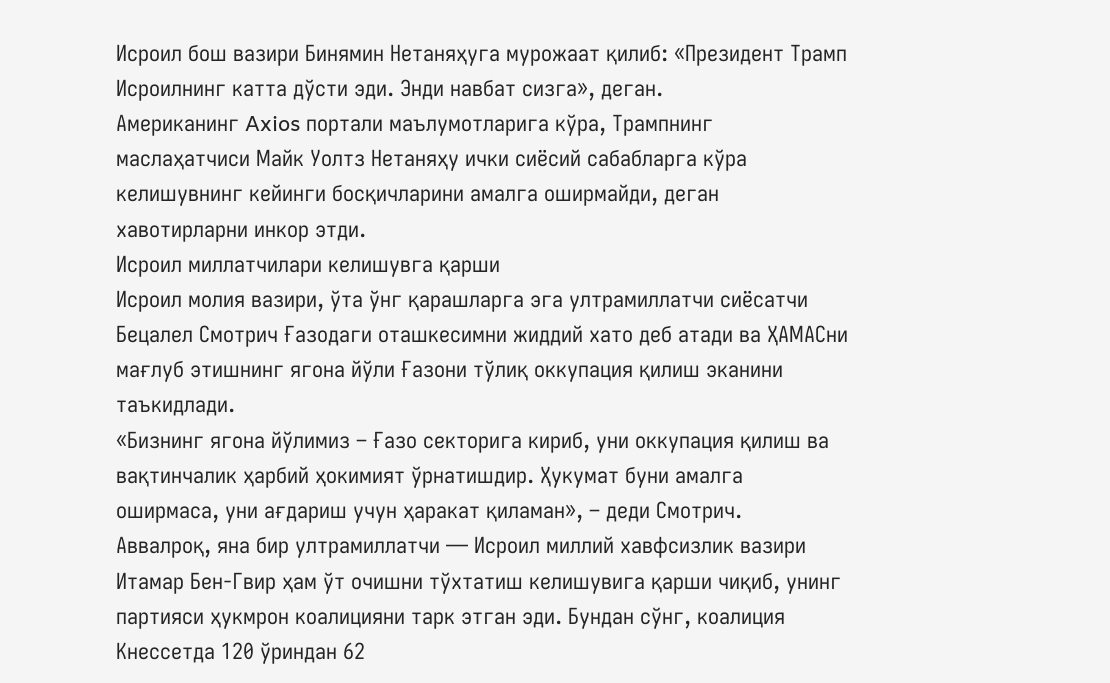Исроил бош вазири Бинямин Нетаняҳуга мурожаат қилиб: «Президент Трамп Исроилнинг катта дўсти эди. Энди навбат сизга», деган.
Американинг Axios портали маълумотларига кўра, Трампнинг маслаҳатчиси Майк Уолтз Нетаняҳу ички сиёсий сабабларга кўра келишувнинг кейинги босқичларини амалга оширмайди, деган хавотирларни инкор этди.
Исроил миллатчилари келишувга қарши
Исроил молия вазири, ўта ўнг қарашларга эга ултрамиллатчи сиёсатчи Бецалел Смотрич Ғазодаги оташкесимни жиддий хато деб атади ва ҲАМАСни мағлуб этишнинг ягона йўли Ғазони тўлиқ оккупация қилиш эканини таъкидлади.
«Бизнинг ягона йўлимиз – Ғазо секторига кириб, уни оккупация қилиш ва вақтинчалик ҳарбий ҳокимият ўрнатишдир. Ҳукумат буни амалга оширмаса, уни ағдариш учун ҳаракат қиламан», – деди Смотрич.
Аввалроқ, яна бир ултрамиллатчи — Исроил миллий хавфсизлик вазири Итамар Бен-Гвир ҳам ўт очишни тўхтатиш келишувига қарши чиқиб, унинг партияси ҳукмрон коалицияни тарк этган эди. Бундан сўнг, коалиция Кнессетда 120 ўриндан 62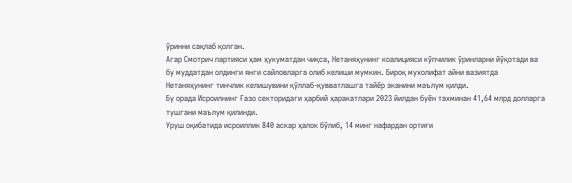ўринни сақлаб қолган.
Агар Смотрич партияси ҳам ҳукуматдан чиқса, Нетаняҳунинг коалицияси кўпчилик ўринларни йўқотади ва бу муддатдан олдинги янги сайловларга олиб келиши мумкин. Бироқ мухолифат айни вазиятда Нетаняҳунинг тинчлик келишувини қўллаб-қувватлашга тайёр эканини маълум қилди.
Бу орада Исроилнинг Ғазо секторидаги ҳарбий ҳаракатлари 2023 йилдан буён тахминан 41,64 млрд долларга тушгани маълум қилинди.
Уруш оқибатида исроиллик 840 аскар ҳалок бўлиб, 14 минг нафардан ортиғи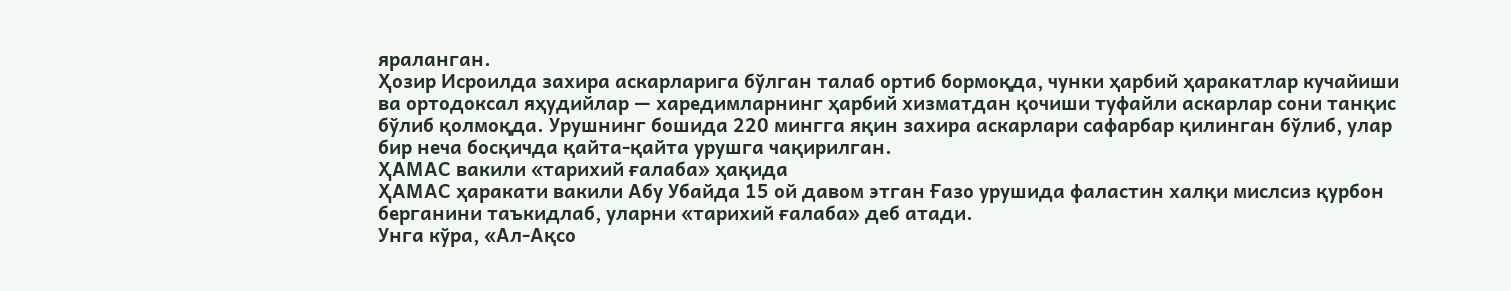яраланган.
Ҳозир Исроилда захира аскарларига бўлган талаб ортиб бормоқда, чунки ҳарбий ҳаракатлар кучайиши ва ортодоксал яҳудийлар — харедимларнинг ҳарбий хизматдан қочиши туфайли аскарлар сони танқис бўлиб қолмоқда. Урушнинг бошида 220 мингга яқин захира аскарлари сафарбар қилинган бўлиб, улар бир неча босқичда қайта-қайта урушга чақирилган.
ҲАМАС вакили «тарихий ғалаба» ҳақида
ҲАМАС ҳаракати вакили Абу Убайда 15 ой давом этган Ғазо урушида фаластин халқи мислсиз қурбон берганини таъкидлаб, уларни «тарихий ғалаба» деб атади.
Унга кўра, «Ал-Ақсо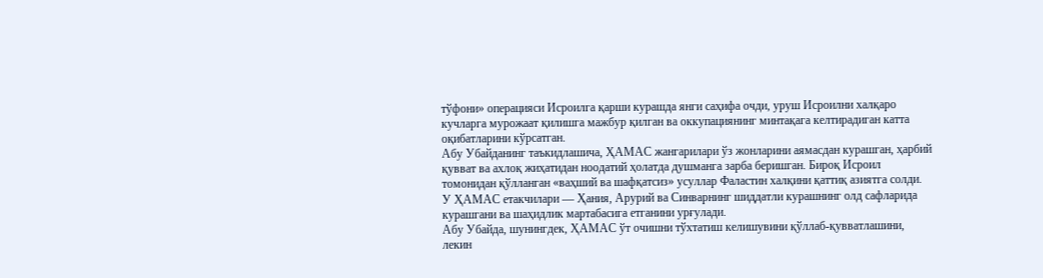тўфони» операцияси Исроилга қарши курашда янги саҳифа очди, уруш Исроилни халқаро кучларга мурожаат қилишга мажбур қилган ва оккупациянинг минтақага келтирадиган катта оқибатларини кўрсатган.
Абу Убайданинг таъкидлашича, ҲАМАС жангарилари ўз жонларини аямасдан курашган, ҳарбий қувват ва ахлоқ жиҳатидан ноодатий ҳолатда душманга зарба беришган. Бироқ Исроил томонидан қўлланган «ваҳший ва шафқатсиз» усуллар Фаластин халқини қаттиқ азиятга солди.
У ҲАМАС етакчилари — Ҳания, Арурий ва Синварнинг шиддатли курашнинг олд сафларида курашгани ва шаҳидлик мартабасига етганини урғулади.
Абу Убайда, шунингдек, ҲАМАС ўт очишни тўхтатиш келишувини қўллаб-қувватлашини, лекин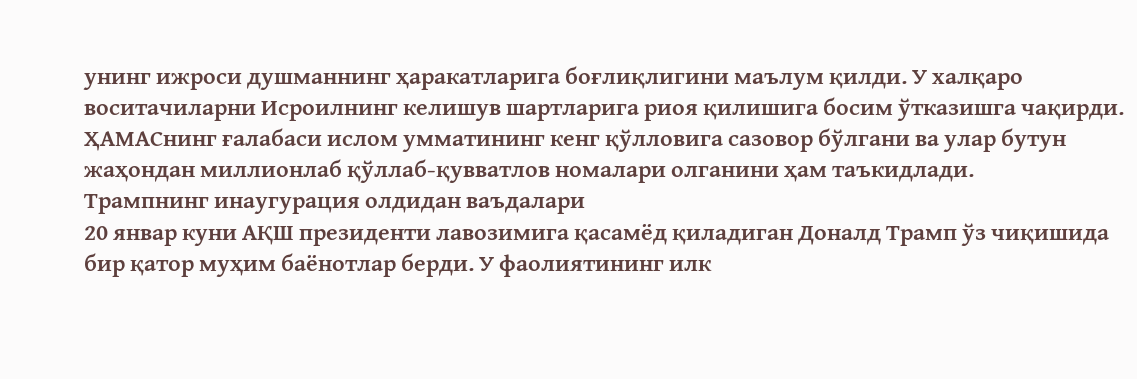унинг ижроси душманнинг ҳаракатларига боғлиқлигини маълум қилди. У халқаро воситачиларни Исроилнинг келишув шартларига риоя қилишига босим ўтказишга чақирди.
ҲАМАСнинг ғалабаси ислом умматининг кенг қўлловига сазовор бўлгани ва улар бутун жаҳондан миллионлаб қўллаб-қувватлов номалари олганини ҳам таъкидлади.
Трампнинг инаугурация олдидан ваъдалари
20 январ куни АҚШ президенти лавозимига қасамёд қиладиган Доналд Трамп ўз чиқишида бир қатор муҳим баёнотлар берди. У фаолиятининг илк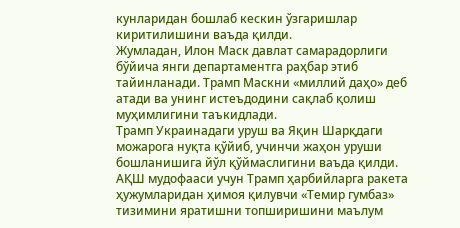кунларидан бошлаб кескин ўзгаришлар киритилишини ваъда қилди.
Жумладан, Илон Маск давлат самарадорлиги бўйича янги департаментга раҳбар этиб тайинланади. Трамп Маскни «миллий даҳо» деб атади ва унинг истеъдодини сақлаб қолиш муҳимлигини таъкидлади.
Трамп Украинадаги уруш ва Яқин Шарқдаги можарога нуқта қўйиб, учинчи жаҳон уруши бошланишига йўл қўймаслигини ваъда қилди. АҚШ мудофааси учун Трамп ҳарбийларга ракета ҳужумларидан ҳимоя қилувчи «Темир гумбаз» тизимини яратишни топширишини маълум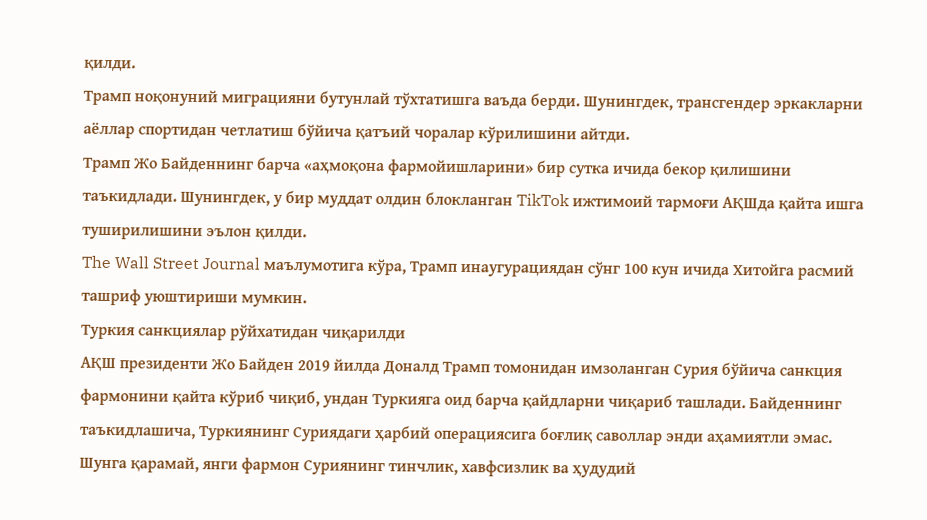қилди.
Трамп ноқонуний миграцияни бутунлай тўхтатишга ваъда берди. Шунингдек, трансгендер эркакларни аёллар спортидан четлатиш бўйича қатъий чоралар кўрилишини айтди.
Трамп Жо Байденнинг барча «аҳмоқона фармойишларини» бир сутка ичида бекор қилишини таъкидлади. Шунингдек, у бир муддат олдин блокланган TikTok ижтимоий тармоғи АҚШда қайта ишга туширилишини эълон қилди.
The Wall Street Journal маълумотига кўра, Трамп инаугурациядан сўнг 100 кун ичида Хитойга расмий ташриф уюштириши мумкин.
Туркия санкциялар рўйхатидан чиқарилди
АҚШ президенти Жо Байден 2019 йилда Доналд Трамп томонидан имзоланган Сурия бўйича санкция фармонини қайта кўриб чиқиб, ундан Туркияга оид барча қайдларни чиқариб ташлади. Байденнинг таъкидлашича, Туркиянинг Суриядаги ҳарбий операциясига боғлиқ саволлар энди аҳамиятли эмас.
Шунга қарамай, янги фармон Суриянинг тинчлик, хавфсизлик ва ҳудудий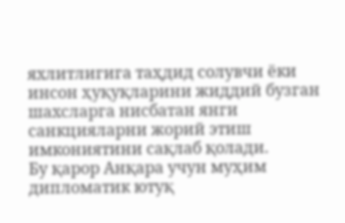яхлитлигига таҳдид солувчи ёки инсон ҳуқуқларини жиддий бузган шахсларга нисбатан янги санкцияларни жорий этиш имкониятини сақлаб қолади.
Бу қарор Анқара учун муҳим дипломатик ютуқ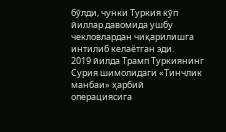бўлди, чунки Туркия кўп йиллар давомида ушбу чекловлардан чиқарилишга интилиб келаётган эди.
2019 йилда Трамп Туркиянинг Сурия шимолидаги «Тинчлик манбаи» ҳарбий операциясига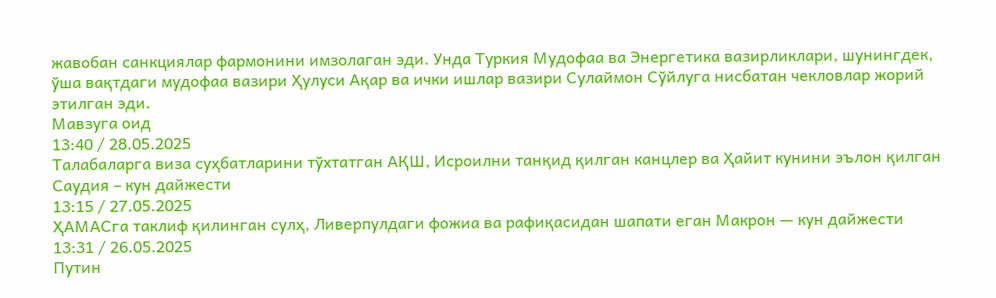жавобан санкциялар фармонини имзолаган эди. Унда Туркия Мудофаа ва Энергетика вазирликлари, шунингдек, ўша вақтдаги мудофаа вазири Ҳулуси Ақар ва ички ишлар вазири Сулаймон Сўйлуга нисбатан чекловлар жорий этилган эди.
Мавзуга оид
13:40 / 28.05.2025
Талабаларга виза суҳбатларини тўхтатган АҚШ, Исроилни танқид қилган канцлер ва Ҳайит кунини эълон қилган Саудия – кун дайжести
13:15 / 27.05.2025
ҲАМАСга таклиф қилинган сулҳ, Ливерпулдаги фожиа ва рафиқасидан шапати еган Макрон — кун дайжести
13:31 / 26.05.2025
Путин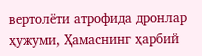вертолёти атрофида дронлар ҳужуми, Ҳамаснинг ҳарбий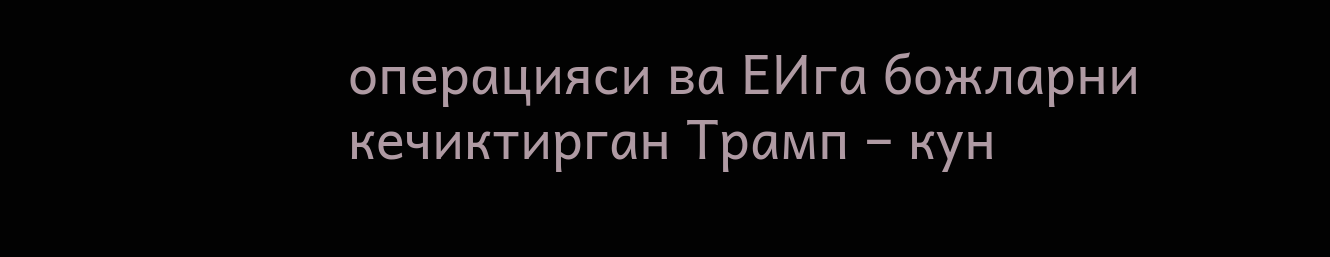операцияси ва ЕИга божларни кечиктирган Трамп – кун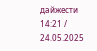дайжести
14:21 / 24.05.2025